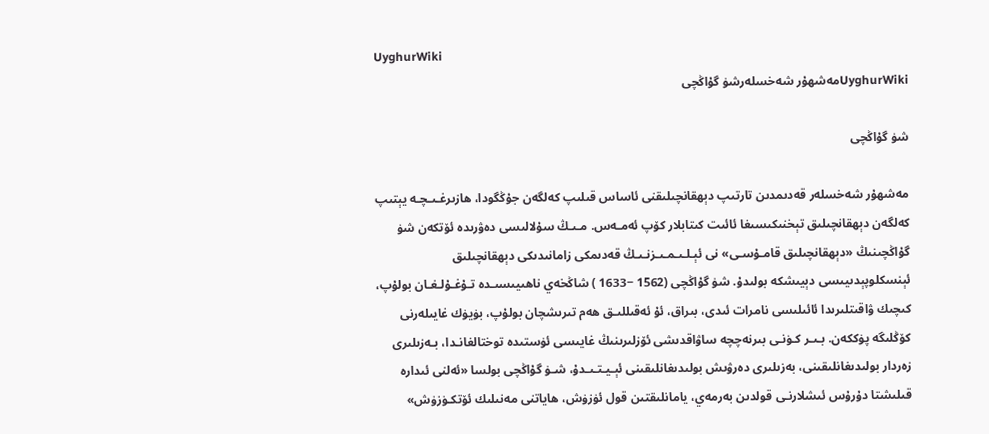UyghurWiki
UyghurWikiمەشھۇر شەخسلەرشۈ گۇاڭچى

شۈ گۇاڭچى

مەشھۇر شەخسلەر قەدىمدىن تارتىپ دېھقانچىلىقنى ئاساس قىلىپ كەلگەن جۇڭگودا، ھازىرغـىـچـە يېتىپ كەلگەن دېھقانچىلىق تېخنىكىسىغا ئائىت كىتابلار كۆپ ئەمـەس. مـىـڭ سۇلالىسى دەۋرىدە ئۆتكەن شۈ گۇاڭچىنىڭ «دېھقانچىلىق قامـۇسـى» نى ئېـلـىـمـىـزنـىـڭ قەدىمكى زامانىدىكى دېھقانچىلىق ئېنسكلوپېدىيىسى دېيىشكە بولىدۇ. شۈ گۇاڭچى (1562 −1633 ) شاڭخەي ناھىيىسىـدە تـۇغـۇلـغـان بولۇپ، كىچىك ۋاقىتلىرىدا ئائىلىسى نامرات ئىدى، بىراق، ئۇ ئەقىللىـق ھەم تىرىشچان بولۇپ، بۈيۈك غايىلەرنى كۆڭلىگە پۈككەن. بـىـر كـۈنـى بىرنەچچە ساۋاقدىشى ئۆزلىرىنىڭ غايىسى ئۈستىدە توختالغانـدا، بـەزىلىرى زەردار بولىدىغانلىقىنى، بەزىلىرى دەرۋىش بولىدىغانلىقىنى ئېـيـتـىـدۇ، شـۈ گۇاڭچى بولسا «ئەلنى ئىدارە قىلىشتا دۇرۇس ئىشلارنـى قولدىن بەرمەي، يامانلىقتىن قول ئۈزۈش، ھاياتنى مەنىلىك ئۆتكـۈزۈش»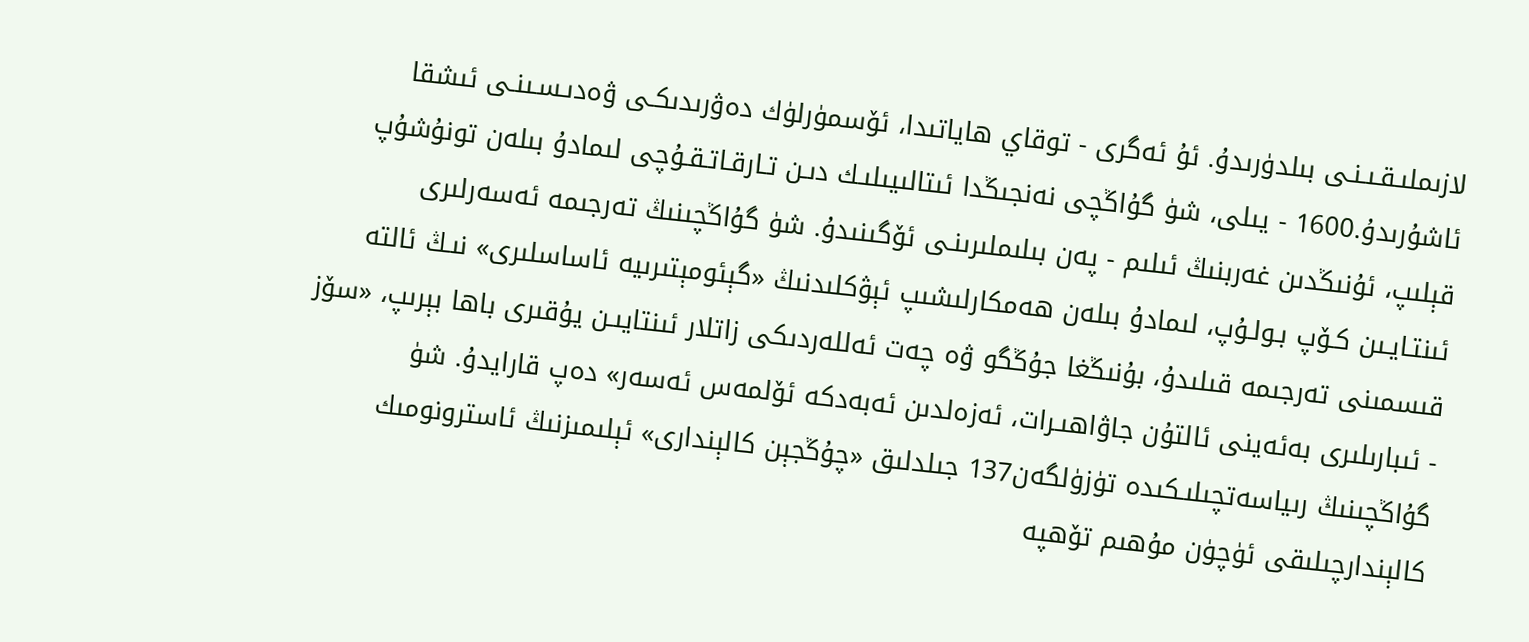لازىملىـقـىـنـى بىلدۈرىدۇ. ئۇ ئەگرى - توقاي ھاياتىدا، ئۆسمۈرلۈك دەۋرىدىكـى ۋەدىـسـىنـى ئىشقا ئاشۇرىدۇ.1600 - يىلى، شۈ گۇاڭچى نەنجىڭدا ئىتالىيىلىـك دىـن تـارقـاتـقـۇچى لىمادۇ بىلەن تونۇشۇپ قېلىپ، ئۇنىڭدىن غەربنىڭ ئىلىم - پەن بىلىملىرىنـى ئۆگىنىدۇ. شۈ گۇاڭچىنىڭ تەرجىمە ئەسەرلىرى ئىنتـايـىن كـۆپ بـولـۇپ، لىمادۇ بىلەن ھەمكارلىشىپ ئېۋكلىدنىڭ «گېئومېتىرىيە ئاساسلىرى» نىـڭ ئالتە قىسمىنى تەرجىمە قىلىدۇ، بۇنىڭغا جۇڭگو ۋە چەت ئەللەردىكى زاتلار ئىنتايىـن يۇقىرى باھا بېرىپ، «سۆز - ئىبارىلىرى بەئەينى ئالتۇن جاۋاھىـرات، ئەزەلدىن ئەبەدكە ئۆلمەس ئەسەر» دەپ قارايدۇ. شۈ گۇاڭچىنىڭ رىياسەتچىلىـكىدە تۈزۈلگەن137 جىلدلىق «چۇڭجېن كالېندارى» ئېلىمىزنىڭ ئاسترونومىك كالېندارچىلىقى ئۈچۈن مۇھىم تۆھپە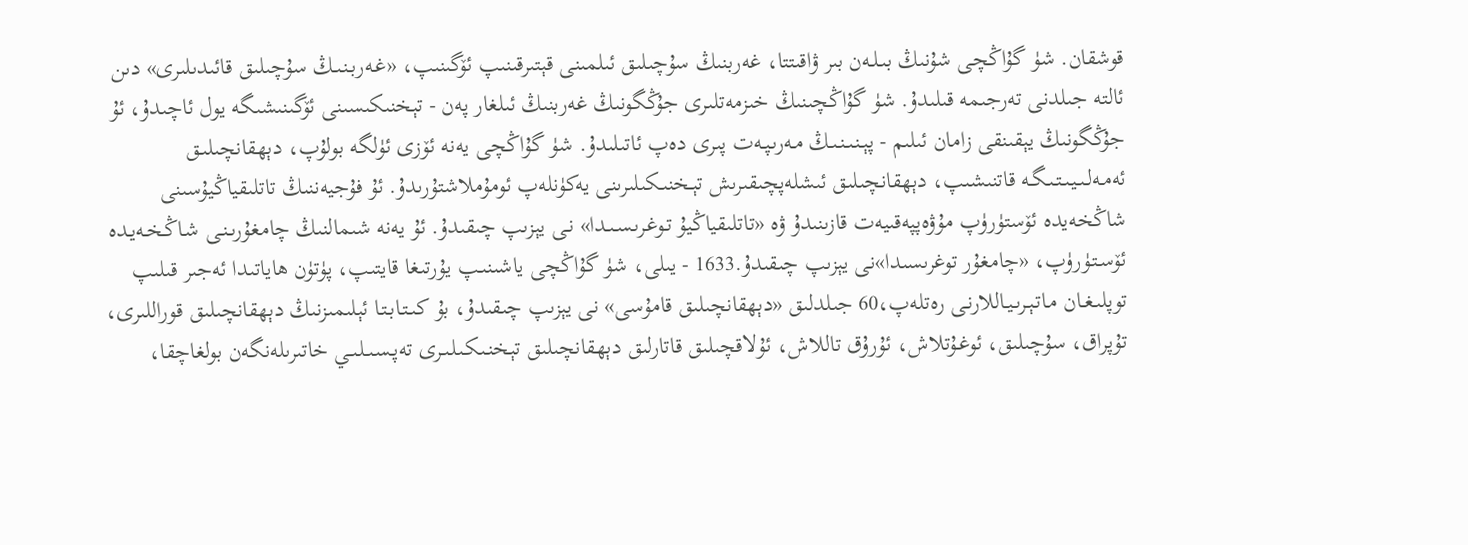قوشقان. شۈ گۇاڭچى شۇنىڭ بىـلـەن بىر ۋاقىتتا، غەربنىڭ سۇچىلىق ئىلمىنى قېتىرقىنىپ ئۆگىنىپ، «غـەربـنـىـڭ سۇچىلىق قائىدىلىرى» دىن ئالتە جىلدنى تەرجىمە قىلىدۇ. شۈ گۇاڭچىنىڭ خىزمەتلىرى جۇڭگونىڭ غەربنىڭ ئىلغار پەن - تېخنىكىسىنى ئۆگىنىشىگە يول ئاچىدۇ، ئۇ جۇڭگونىڭ يېقىنقى زامان ئىلىم - پېـنـىـنـىـڭ مـەرىـپـەت پىرى دەپ ئاتىلىدۇ. شۈ گۇاڭچى يەنە ئۆزى ئۈلگە بولۇپ، دېھقانچىلىـق ئەمـەلـىـيـىـتـىـگـە قاتنىشىپ، دېھقانچىلىق ئىشلەپچىقىرىش تېـخنىـكىلىرىنى يەكۈنلەپ ئومۇملاشتۇرىدۇ. ئۇ فۇجيەننىڭ تاتلىقياڭيۇسىنى شاڭخەيدە ئۆستۈرۈپ مۇۋەپپەقىيەت قازىنىدۇ ۋە «تاتلىقياڭيۇ تـوغـرىـسـىـدا» نـى يېزىپ چىقىدۇ. ئۇ يەنە شىمالنىڭ چامغۇرىـنـى شـاڭـخـەيـدە ئۆسـتـۈرۈپ، «چامغۇر توغرىسىدا»نى يېزىپ چىقىدۇ.1633 - يىلى، شۈ گۇاڭچى ياشىنىـپ يۇرتىغا قايتىپ، پۈتۈن ھاياتىدا ئەجىر قىلىپ توپلىـغـان مـاتـېـرىـيـاللارنـى رەتلەپ،60 جىلدلىق «دېھقانچىلىق قامۇسى» نى يېزىپ چىقىدۇ، بۇ كىـتـابـتـا ئېلىمىزنىڭ دېھقانچىلىق قوراللىرى، تۇپراق، سۇچىلىق، ئوغـۇتلاش، ئۇرۇق تاللاش، ئۇلاقچىلىق قاتارلىق دېھقانچىلىق تېخنـىكـىلـىـرى تەپـسـىـلـىـي خاتىرىلەنگەن بولغاچقا،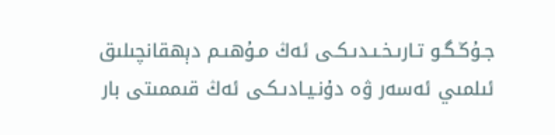جـۇڭـگـو تـارىـخـىـدىـكـى ئەڭ مـۇھىـم دېھقانچىلىق ئىلمىي ئەسەر ۋە دۇنـيـادىـكـى ئەڭ قىممىتى بار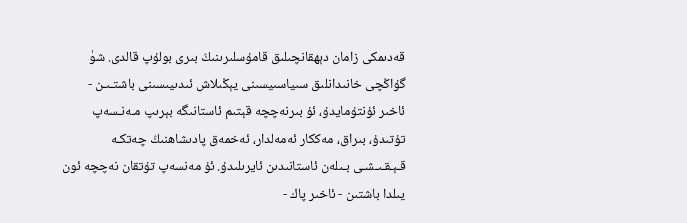قەدىمكى زامان دېھقانچىلىق قامۇسلىرىنىڭ بىرى بولۇپ قالدى. شۈ گۇاڭچى خانىدانلىق سىياسىيسىنى يېڭىلاش ئىدىيىسىنى باشتـىـن - ئاخىر ئۇنتۇمايدۇ، ئۇ بىرنەچچە قېتىم ئاستانىگە بېرىپ مـەنـسەپ تۇتىدۇ، بىراق، مەككار ئەمەلدار، ئەخمەق پادىشاھنىڭ چەتكـە قـېـقـىـشـى بـىلەن ئاستانىدىن ئايرىلىدۇ. ئۇ مەنسەپ تۇتقان نەچچە ئون يىلدا باشتىن - ئاخىر پاك -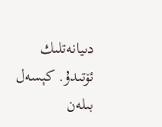دىيانەتلىك ئۆتىدۇ. كېسەل بىلەن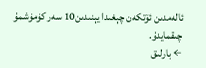ئالەمدىن ئۆتكەن چېغىدا يېنىدىن10 سەر كۈمۈشمۇ چىقمايدۇ.
← بارلىق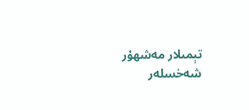تېمىلار مەشھۇر شەخسلەر